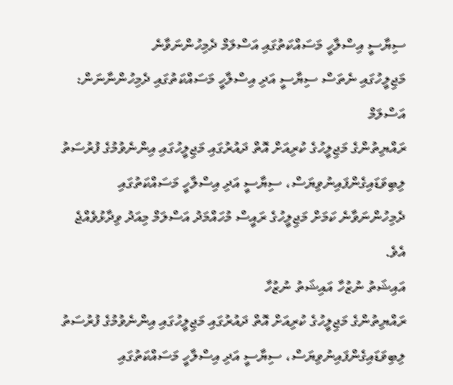ސިޔާސީ އިސްލާހީ މަސައްކަތުގައި އަސްލަމް ދެމިހުންނަވާނެ
މަޖިލީހުގައި ނެތަސް ސިޔާސީ އަދި އިސްލާހީ މަސައްކަތުގައި ދެމިހުންނާނަން: އަސްލަމް
ރައްޔިތުންގެ މަޖިލީހުގެ ކުރިއަށް އޮތް ދައުރުގައި މަޖިލީހުގައި އިންނެވުމުގެ ފުރުސަތު ލިބިވަޑައިގެންފައިނުވިޔަސް، ސިޔާސީ އަދި އިސްލާހީ މަސައްކަތުގައި ދެމިހުންނަވާނެ ކަމަށް މަޖިލީހުގެ ރައީސް މުހައްމަދު އަސްލަމް މިއަދު ވިދާޅުވެއްޖެ އެވެ.
އައިޝަތު ނުޒުހާ އައިޝަތު ނުޒުހާ
ރައްޔިތުންގެ މަޖިލީހުގެ ކުރިއަށް އޮތް ދައުރުގައި މަޖިލީހުގައި އިންނެވުމުގެ ފުރުސަތު ލިބިވަޑައިގެންފައިނުވިޔަސް، ސިޔާސީ އަދި އިސްލާހީ މަސައްކަތުގައި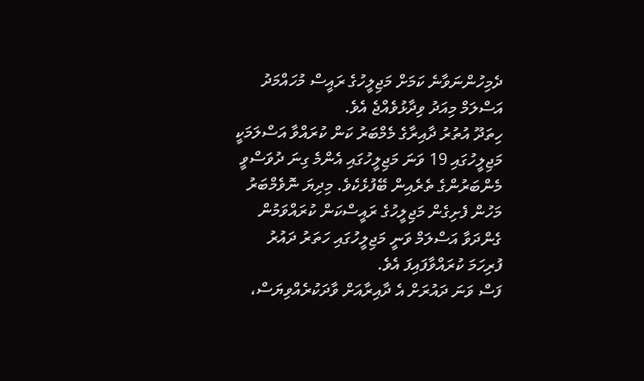ދެމިހުންނަވާނެ ކަމަށް މަޖިލީހުގެ ރައީސް މުހައްމަދު އަސްލަމް މިއަދު ވިދާޅުވެއްޖެ އެވެ.
ހިތަދޫ އުތުރު ދާއިރާގެ މެމްބަރު ކަން ކުރައްވާ އަސްލަމަކީ މަޖިލީހުގައި 19 ވަނަ މަޖިލީހުގައި އެންމެ ގިނަ ދުވަސްވީ މެންބަރުންގެ ތެރެއިން ބޭފުޅެކެވެ. މިދިޔަ ނޮވެމްބަރު މަހުން ފެށިގެން މަޖިލީހުގެ ރައީސްކަން ކުރައްވަމުން ގެންދަވާ އަސްލަމް ވަނީ މަޖިލީހުގައި ހަތަރު ދައުރު ފުރިހަމަ ކުރައްވާފައިފަ އެވެ.
ފަސް ވަނަ ދައުރަށް އެ ދާއިރާއަށް ވާދަކުރެއްވިޔަސް،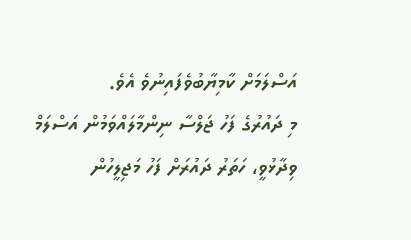އަސްލަމަށް ކާމިޔާބުވެފައިނުވެ އެވެ.
މި ދައުރުގެ ފަހު ޖަލްސާ ނިންމާލައްވަމުން އަސްލަމް ވިދާޅުވީ، ހަތަރު ދައުރަށް ފަހު މަޖިލީހުން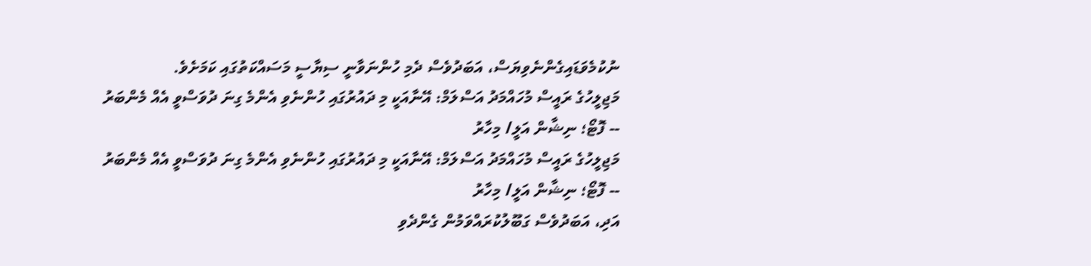ނުކުމެވަޑައިގެންނެވިޔަސް، އަބަދުވެސް ދެމި ހުންނަވާނީ ސިޔާސީ މަސައްކަތުގައި ކަމަށެވެ.
މަޖިލީހުގެ ރައީސް މުހައްމަދު އަސްލަމް: އޭނާއަކީ މި ދައުރުގައި ހުންނެވި އެންމެ ގިނަ ދުވަސްވީ އެއް މެންބަރު -- ފޮޓޯ؛ ނިޝާން އަލީ/ މިހާރު
މަޖިލީހުގެ ރައީސް މުހައްމަދު އަސްލަމް: އޭނާއަކީ މި ދައުރުގައި ހުންނެވި އެންމެ ގިނަ ދުވަސްވީ އެއް މެންބަރު -- ފޮޓޯ؛ ނިޝާން އަލީ/ މިހާރު
އަދި، އަބަދުވެސް ގަބޫލުކުރައްވަމުން ގެންދެވި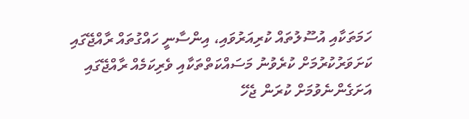ހަމަތަކާއި އުސޫލުތައް ކުރިއަރުވައި، އިންސާނީ ހައްގުތައް ރާއްޖޭގައި ކަށަވަރުކުރުމަށް ކުރެވުނު މަސައްކަތްތަކާއި ވެރިކަމެއް ރާއްޖޭގައި އަށަގެންނެވުމަށް ކުރަން ޖެހޭ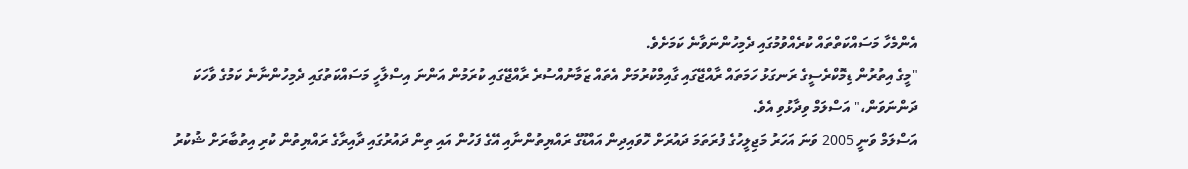އެންމެހާ މަސައްކަތްތައް ކުރެއްވުމުގައި ދެމިހުންނަވާނެ ކަމަށެވެ.
"މީގެ އިތުރުން ޑިމޮކްރެސީގެ ރަނގަޅު ހަމަތައް ރާއްޖޭގައި ގާއިމްކުރުމަށް އެތައް ޒަމާނުއްސުރެ ރާއްޖޭގައި ކުރަމުން އަންނަ އިސްލާހީ މަސައްކަތުގައި ދެމިހުންނާނެ ކަމުގެ ވާހަކަ ދަންނަވަން،" އަސްލަމް ވިދާޅުވި އެވެ.
އަސްލަމް ވަނީ 2005 ވަނަ އަހަރު މަޖިލީހުގެ ފުރަތަމަ ދައުރަށް ހޮވައިދިން އައްޑޫގެ ރައްޔިތުންނާއި އޭގެ ފަހުން އައި ތިން ދައުރުގައި ދާއިރާގެ ރައްޔިތުން ކުރި އިތުބާރަށް ޝުކުރު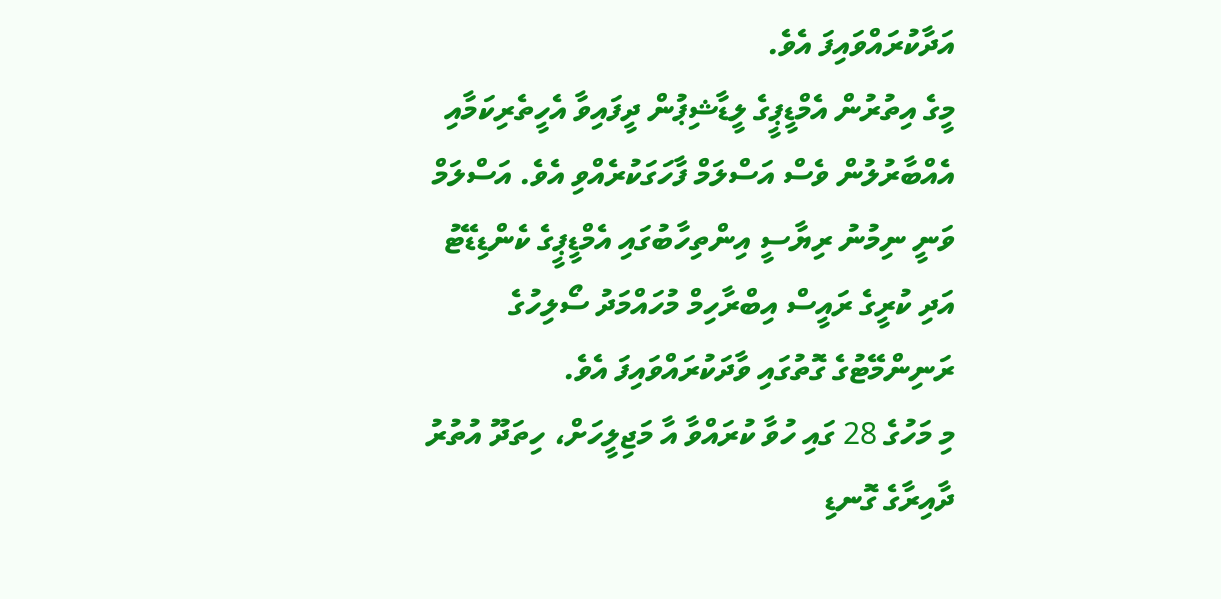އަދާކުރައްވައިފަ އެވެ.
މީގެ އިތުރުން އެމްޑީޕީގެ ލީޑާޝިޕުން ދީފައިވާ އެހީތެރިކަމާއި އެއްބާރުލުން ވެސް އަސްލަމް ފާހަގަކުރެއްވި އެވެ. އަސްލަމް ވަނީ ނިމުނު ރިޔާސީ އިންތިހާބުގައި އެމްޑީޕީގެ ކެންޑިޑޭޓު އަދި ކުރީގެ ރައީސް އިބްރާހިމް މުހައްމަދު ސޯލިހުގެ ރަނިންމޭޓުގެ ގޮތުގައި ވާދަކުރައްވައިފަ އެވެ.
މި މަހުގެ 28 ގައި ހުވާ ކުރައްވާ އާ މަޖިލީހަށް، ހިތަދޫ އުތުރު ދާއިރާގެ ގޮނޑި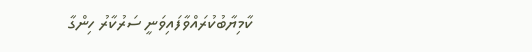ކާމިޔާބުކުރައްވާފައިވަނީ ސަރުކާރު ހިންގާ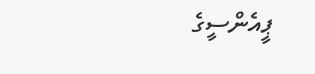ޕީއެންސީގެ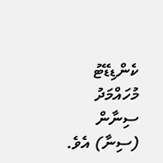ކެންޑިޑޭޓު މުހައްމަދު ސިނާން (ސިނާ) އެވެ.